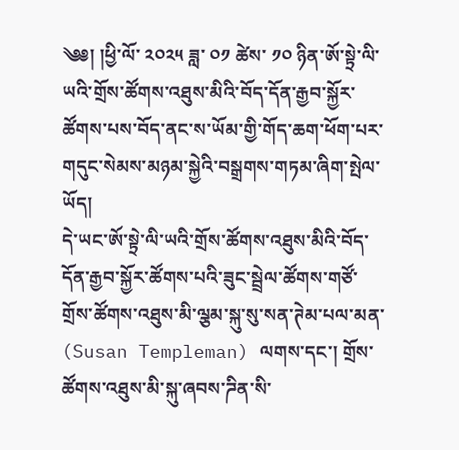༄༅། །ཕྱི་ལོ་ ༢༠༢༥ ཟླ་ ༠༡ ཚེས་ ༡༠ ཉིན་ཨོ་སྟྲེ་ལི་ཡའི་གྲོས་ཚོགས་འཐུས་མིའི་བོད་དོན་རྒྱབ་སྐྱོར་ཚོགས་པས་བོད་ནང་ས་ཡོམ་གྱི་གོད་ཆག་ཕོག་པར་གདུང་སེམས་མཉམ་སྐྱེའི་བསྒྲགས་གཏམ་ཞིག་སྤེལ་ཡོད།
དེ་ཡང་ཨོ་སྟྲེ་ལི་ཡའི་གྲོས་ཚོགས་འཐུས་མིའི་བོད་དོན་རྒྱབ་སྐྱོར་ཚོགས་པའི་ཟུང་སྦྲེལ་ཚོགས་གཙོ་གྲོས་ཚོགས་འཐུས་མི་ལྕམ་སྐུ་སུ་སན་ཊེམ་པལ་མན་ (Susan Templeman) ལགས་དང་། གྲོས་ཚོགས་འཐུས་མི་སྐུ་ཞབས་ཌིན་སི་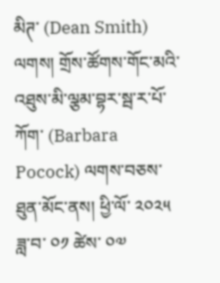མིཊ་ (Dean Smith) ལགས། གྲོས་ཚོགས་གོང་མའི་འཐུས་མི་ལྕམ་བྷར་སྦ་ར་པོ་ཀོག་ (Barbara Pocock) ལགས་བཅས་ཐུན་མོང་ནས། ཕྱི་ལོ་ ༢༠༢༥ ཟླ་བ་ ༠༡ ཚེས་ ༠༧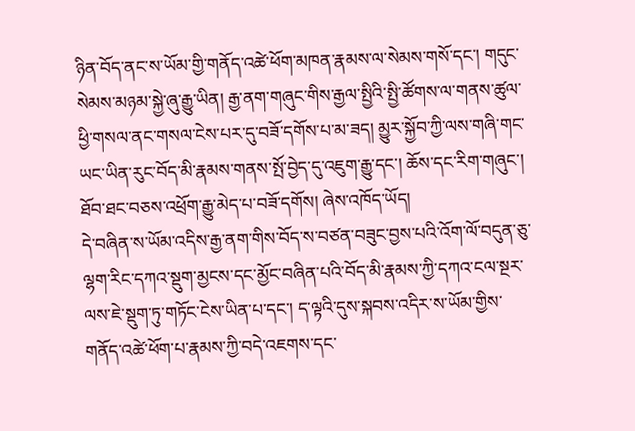ཉིན་བོད་ནང་ས་ཡོམ་གྱི་གནོད་འཚེ་ཕོག་མཁན་རྣམས་ལ་སེམས་གསོ་དང་། གདུང་སེམས་མཉམ་སྐྱེ་ཞུ་རྒྱུ་ཡིན། རྒྱ་ནག་གཞུང་གིས་རྒྱལ་སྤྱིའི་སྤྱི་ཚོགས་ལ་གནས་ཚུལ་ཕྱི་གསལ་ནང་གསལ་ངེས་པར་དུ་བཟོ་དགོས་པ་མ་ཟད། མྱུར་སྐྱོབ་ཀྱི་ལས་གཞི་གང་ཡང་ཡིན་རུང་བོད་མི་རྣམས་གནས་སྤོ་བྱེད་དུ་འཇུག་རྒྱུ་དང་། ཆོས་དང་རིག་གཞུང་། ཐོབ་ཐང་བཅས་འཕྲོག་རྒྱུ་མེད་པ་བཟོ་དགོས། ཞེས་འཁོད་ཡོད།
དེ་བཞིན་ས་ཡོམ་འདིས་རྒྱ་ནག་གིས་བོད་ས་བཙན་བཟུང་བྱས་པའི་འོག་ལོ་བདུན་ཅུ་ལྷག་རིང་དཀའ་སྡུག་མྱངས་དང་མྱོང་བཞིན་པའི་བོད་མི་རྣམས་ཀྱི་དཀའ་ངལ་སྔར་ལས་ཇེ་སྡུག་ཏུ་གཏོང་ངེས་ཡིན་པ་དང་། ད་ལྟའི་དུས་སྐབས་འདིར་ས་ཡོམ་གྱིས་གནོད་འཚེ་ཕོག་པ་རྣམས་ཀྱི་བདེ་འཇགས་དང་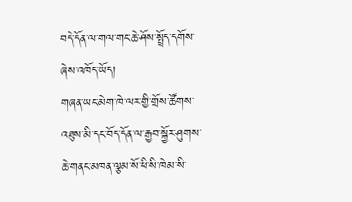བདེ་དོན་ལ་གལ་གང་ཆེ་ཤོས་སྤྲོད་དགོས་ཞེས་འཁོད་ཡོད།
གཞན་ཡང་མེག་ཁེ་ལར་གྱི་གྲོས་ཚོགས་འཐུས་མི་དང་བོད་དོན་ལ་རྒྱབ་སྐྱོར་ཤུགས་ཆེ་གནང་མཁན་ལྕམ་སོ་ཕི་སི་ཁེམ་སི་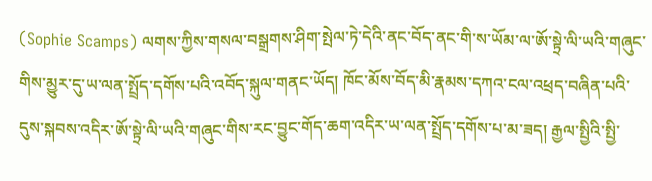(Sophie Scamps) ལགས་ཀྱིས་གསལ་བསྒྲགས་ཤིག་སྤེལ་ཏེ་དེའི་ནང་བོད་ནང་གི་ས་ཡོམ་ལ་ཨོ་སྟྲེ་ལི་ཡའི་གཞུང་གིས་མྱུར་དུ་ཡ་ལན་སྤྲོད་དགོས་པའི་འབོད་སྐུལ་གནང་ཡོད། ཁོང་མོས་བོད་མི་རྣམས་དཀའ་ངལ་འཕྲད་བཞིན་པའི་དུས་སྐབས་འདིར་ཨོ་སྟྲེ་ལི་ཡའི་གཞུང་གིས་རང་བྱུང་གོད་ཆག་འདིར་ཡ་ལན་སྤྲོད་དགོས་པ་མ་ཟད། རྒྱལ་སྤྱིའི་སྤྱི་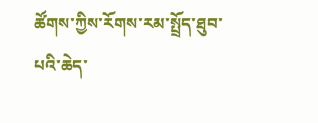ཚོགས་ཀྱིས་རོགས་རམ་སྤྲོད་ཐུབ་པའི་ཆེད་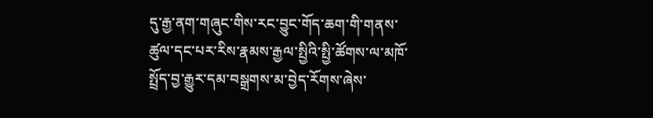དུ་རྒྱ་ནག་གཞུང་གིས་རང་བྱུང་གོད་ཆག་གི་གནས་ཚུལ་དང་པར་རིས་རྣམས་རྒྱལ་སྤྱིའི་སྤྱི་ཚོགས་ལ་མཁོ་སྤྲོད་བྱ་རྒྱུར་དམ་བསྒྲགས་མ་བྱེད་རོགས་ཞེས་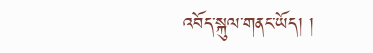འབོད་སྐུལ་གནང་ཡོད། །